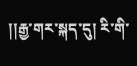།།རྒྱ་གར་སྐད་དུ། རི་གི་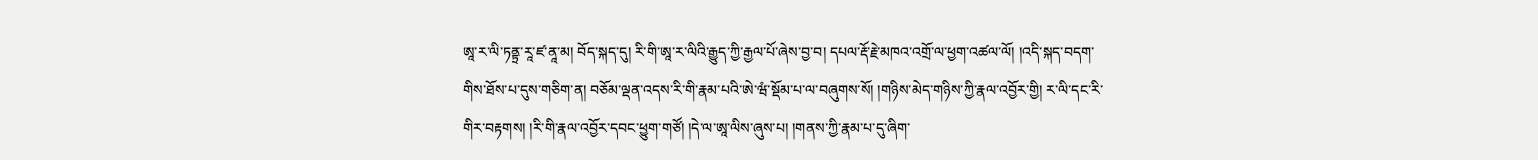ཨཱ་ར་ལི་ཏནྟྲ་རཱ་ཛ་ནཱ་མ། བོད་སྐད་དུ། རི་གི་ཨཱ་ར་ལིའི་རྒྱུད་ཀྱི་རྒྱལ་པོ་ཞེས་བྱ་བ། དཔལ་རྡོ་རྗེ་མཁའ་འགྲོ་ལ་ཕྱག་འཚལ་ལོ། །འདི་སྐད་བདག་གིས་ཐོས་པ་དུས་གཅིག་ན། བཅོམ་ལྡན་འདས་རི་གི་རྣམ་པའི་ཨེ་ཝཾ་སྡོམ་པ་ལ་བཞུགས་སོ། །གཉིས་མེད་གཉིས་ཀྱི་རྣལ་འབྱོར་གྱི། ར་ལི་དང་རི་གིར་བརྟགས། །རི་གི་རྣལ་འབྱོར་དབང་ཕྱུག་གཙོ། །དེ་ལ་ཨཱ་ལིས་ཞུས་པ། །གནས་ཀྱི་རྣམ་པ་དུ་ཞིག་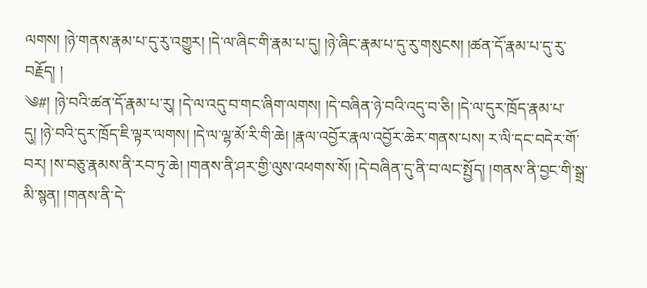ལགས། །ཉེ་གནས་རྣམ་པ་དུ་རུ་འགྱུར། །དེ་ལ་ཞིང་གི་རྣམ་པ་དུ། །ཉེ་ཞིང་རྣམ་པ་དུ་རུ་གསུངས། །ཚན་དོ་རྣམ་པ་དུ་རུ་བརྗོད། །
༄#། །ཉེ་བའི་ཚན་དོ་རྣམ་པ་རུ། །དེ་ལ་འདུ་བ་གང་ཞིག་ལགས། །དེ་བཞིན་ཉེ་བའི་འདུ་བ་ཅི། །དེ་ལ་དུར་ཁྲོད་རྣམ་པ་དུ། །ཉེ་བའི་དུར་ཁྲོད་ཇི་ལྟར་ལགས། །དེ་ལ་ལྷ་མོ་རི་གི་ཆེ། །རྣལ་འབྱོར་རྣལ་འབྱོར་ཆེར་གནས་པས། ར་ལི་དང་བདེར་གོ་བར། །ས་བཅུ་རྣམས་ནི་རབ་ཏུ་ཆེ། །གནས་ནི་ཤར་གྱི་ལུས་འཕགས་སོ། །དེ་བཞིན་དུ་ནི་བ་ལང་སྤྱོད། །གནས་ནི་བྱང་གི་སྒྲ་མི་སྙན། །གནས་ནི་དེ་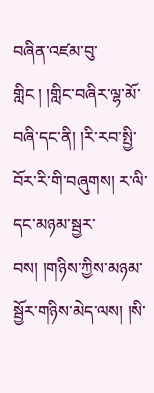བཞིན་འཛམ་བུ་གླིང ། །གླིང་བཞིར་ལྷ་མོ་བཞི་དང་ནི། །རི་རབ་སྤྱི་བོར་རི་གི་བཞུགས། ར་ལི་དང་མཉམ་སྦྱར་བས། །གཉིས་ཀྱིས་མཉམ་སྦྱོར་གཉིས་མེད་ལས། །སི་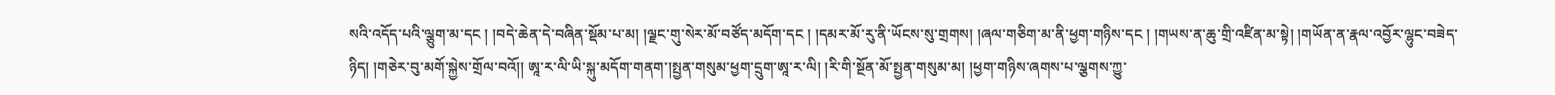སའི་འདོད་པའི་ལྕུག་མ་དང ། །བདེ་ཆེན་དེ་བཞིན་སྡོམ་པ་མ། །ལྗང་གུ་སེར་མོ་བཙོད་མདོག་དང ། །དམར་མོ་རུ་ནི་ཡོངས་སུ་གྲགས། །ཞལ་གཅིག་མ་ནི་ཕྱག་གཉིས་དང ། །གཡས་ན་ཆུ་གྲི་འཛིན་མ་སྟེ། །གཡོན་ན་རྣལ་འབྱོར་ལྷུང་བཟེད་ཉིད། །གཅེར་བུ་མགོ་སྐྱེས་གྲོལ་བའོ།། ཨཱ་ར་ལི་ཡི་སྐུ་མདོག་གནག་།སྤྱན་གསུམ་ཕྱག་དྲུག་ཨཱ་ར་ལི། །རི་གི་སྔོན་མོ་སྤྱན་གསུམ་མ། །ཕྱག་གཉིས་ཞགས་པ་ལྕགས་ཀྱུ་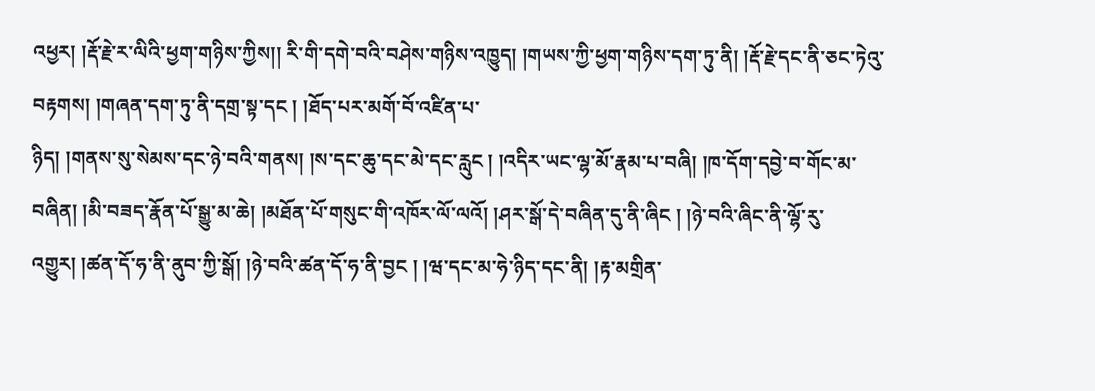འཕྱར། །རྡོ་རྗེ་ར་ལིའི་ཕྱག་གཉིས་ཀྱིས།། རི་གི་དགེ་བའི་བཤེས་གཉིས་འཁྱུད། །གཡས་ཀྱི་ཕྱག་གཉིས་དག་ཏུ་ནི། །རྡོ་རྗེ་དང་ནི་ཅང་ཏེའུ་བརྟགས། །གཞན་དག་ཏུ་ནི་དགྲ་སྟ་དང ། །ཐོད་པར་མགོ་བོ་འཛིན་པ་
ཉིད། །གནས་སུ་སེམས་དང་ཉེ་བའི་གནས། །ས་དང་ཆུ་དང་མེ་དང་རླུང ། །འདིར་ཡང་ལྷ་མོ་རྣམ་པ་བཞི། །ཁ་དོག་དབྱེ་བ་གོང་མ་བཞིན། །མི་བཟད་རྣོན་པོ་སྒྱུ་མ་ཆེ། །མཐོན་པོ་གསུང་གི་འཁོར་ལོ་ལའོ། །ཤར་སྒོ་དེ་བཞིན་དུ་ནི་ཞིང ། །ཉེ་བའི་ཞིང་ནི་ལྷོ་རུ་འགྱུར། །ཚན་དོ་ཧ་ནི་ནུབ་ཀྱི་སྒོ། །ཉེ་བའི་ཚན་དོ་ཧ་ནི་བྱང ། །ཝ་དང་མ་ཧེ་ཉིད་དང་ནི། །རྟ་མགྲིན་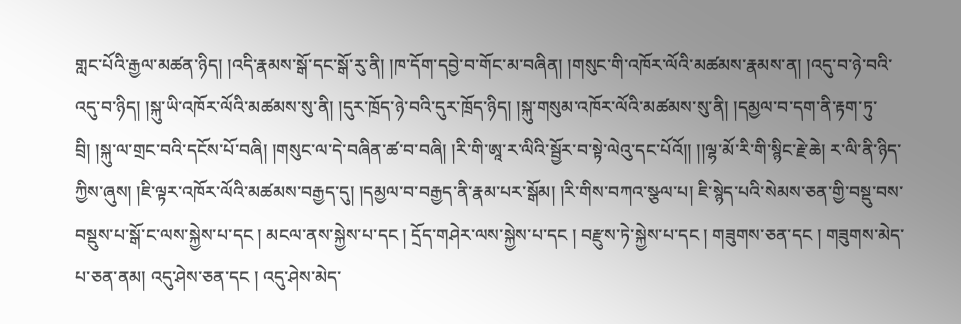གླང་པོའི་རྒྱལ་མཚན་ཉིད། །འདི་རྣམས་སྒོ་དང་སྒོ་རུ་ནི། །ཁ་དོག་དབྱེ་བ་གོང་མ་བཞིན། །གསུང་གི་འཁོར་ལོའི་མཚམས་རྣམས་ན། །འདུ་བ་ཉེ་བའི་འདུ་བ་ཉིད། །སྐུ་ཡི་འཁོར་ལོའི་མཚམས་སུ་ནི། །དུར་ཁྲོད་ཉེ་བའི་དུར་ཁྲོད་ཉིད། །སྐུ་གསུམ་འཁོར་ལོའི་མཚམས་སུ་ནི། །དམྱལ་བ་དག་ནི་རྟག་ཏུ་བྲི། །སྐུ་ལ་གྲང་བའི་དངོས་པོ་བཞི། །གསུང་ལ་དེ་བཞིན་ཚ་བ་བཞི། །རི་གི་ཨཱ་ར་ལིའི་སྦྱོར་བ་སྟེ་ལེའུ་དང་པོའོ།། །།ལྷ་མོ་རི་གི་སྙིང་རྗེ་ཆེ། ར་ལི་ནི་ཉིད་ཀྱིས་ཞུས། །ཇི་ལྟར་འཁོར་ལོའི་མཚམས་བརྒྱད་དུ། །དམྱལ་བ་བརྒྱད་ནི་རྣམ་པར་སྒོམ། །རི་གིས་བཀའ་སྩལ་པ། ཇི་སྙེད་པའི་སེམས་ཅན་གྱི་བསྡུ་བས་བསྡུས་པ་སྒོ་ང་ལས་སྐྱེས་པ་དང ། མངལ་ནས་སྐྱེས་པ་དང ། དྲོད་གཤེར་ལས་སྐྱེས་པ་དང ། བརྫུས་ཏེ་སྐྱེས་པ་དང ། གཟུགས་ཅན་དང ། གཟུགས་མེད་པ་ཅན་ནམ། འདུ་ཤེས་ཅན་དང ། འདུ་ཤེས་མེད་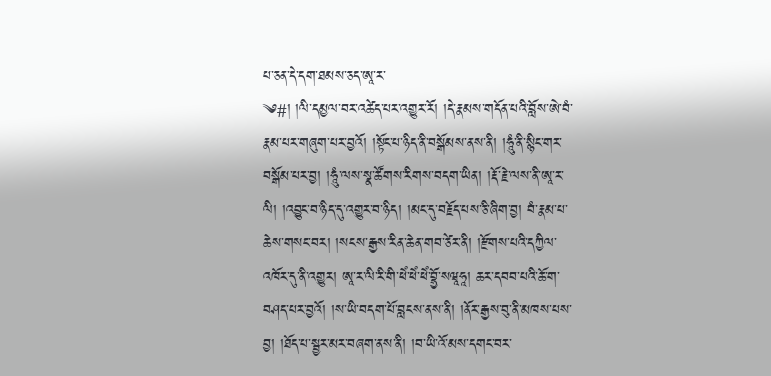པ་ཅན་དེ་དག་ཐམས་ཅད་ཨཱ་ར་
༄#། །ལི་དམྱལ་བར་འཚེད་པར་འགྱུར་རོ། །དེ་རྣམས་གདོན་པའི་བློས་ཨེ་བཾ་རྣམ་པར་གཞུག་པར་བྱའོ། །སྟོང་པ་ཉིད་ནི་བསྒོམས་ནས་ནི། །ཧཱུཾ་ནི་སྙིང་གར་བསྒོམ་པར་བྱ། །ཧཱུཾ་ལས་སྣ་ཚོགས་རིགས་བདག་ཡིན། །རྡོ་རྗེ་ལས་ནི་ཨཱ་ར་ལི། །འབྱུང་བ་ཉིད་དུ་འགྱུར་བ་ཉིད། །མང་དུ་བརྗོད་པས་ཅི་ཞིག་བྱ། བཾ་རྣམ་པ་ཆེས་གསང་བར། །སངས་རྒྱས་རིན་ཆེན་གབ་ཙེར་ནི། །རྫོགས་པའི་དཀྱིལ་འཁོར་དུ་ནི་འགྱུར། ཨཱ་ར་ལི་རི་གི་ཕེཾ་ཕེཾ་ཕེཾ་བྷྱོ་སཝཱཧཱ། ཆར་དབབ་པའི་ཆོ་ག་བཤད་པར་བྱའོ། །ས་ཡི་བདག་པོ་བླངས་ནས་ནི། །ནོར་རྒྱས་བུ་ནི་མཁས་པས་བྱ། །ཐོད་པ་སྦྱར་མར་བཞག་ནས་ནི། །བ་ཡི་འོ་མས་དགང་བར་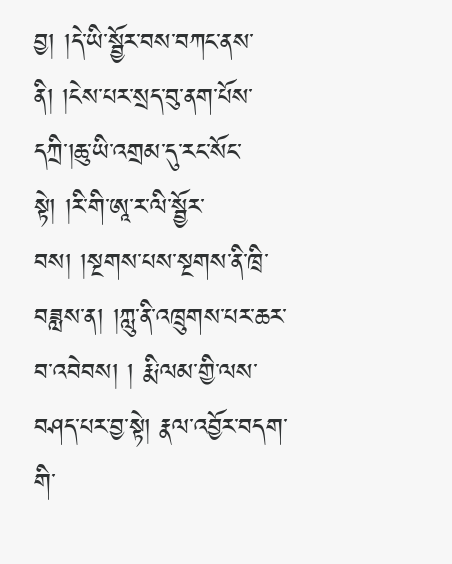བྱ། །དེ་ཡི་སྦྱོར་བས་བཀང་ནས་ནི། །ངེས་པར་སྲད་བུ་ནག་པོས་དཀྲི་།ཆུ་ཡི་འགྲམ་དུ་རང་སོང་སྟེ། །རི་གི་ཨཱ་ར་ལི་སྦྱོར་བས། །སྔགས་པས་སྔགས་ནི་ཁྲི་བཟླས་ན། །ཀླུ་ནི་འཁྲུགས་པར་ཆར་བ་འབེབས། ། རྨི་ལམ་གྱི་ལས་བཤད་པར་བྱ་སྟེ། རྣལ་འབྱོར་བདག་གི་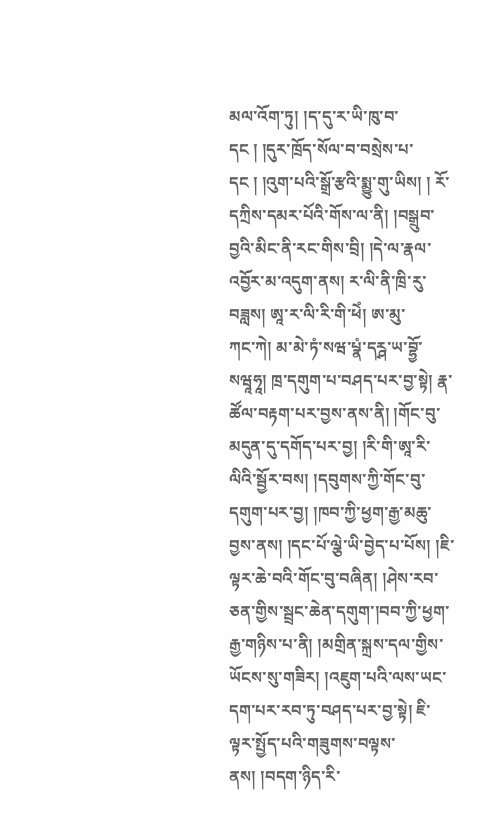མལ་འོག་ཏུ། །ད་དུ་ར་ཡི་ཁུ་བ་དང ། །དུར་ཁྲོད་སོལ་བ་བསྲེས་པ་དང ། །འུག་པའི་སྒྲོ་རྩའི་སྨྱུ་གུ་ཡིས། ། རོ་དཀྲིས་དམར་པོའི་གོས་ལ་ནི། །བསྒྲུབ་བྱའི་མིང་ནི་རང་གིས་བྲི། །དེ་ལ་རྣལ་འབྱོར་མ་འདུག་ནས། ར་ལི་ནི་ཁྲི་རུ་བཟླས། ཨཱ་ར་ལི་རི་གི་ཕེཾ། ཨ་མུ་
ཀང་ཀེ། མ་མེ་ཏཾ་སཝ་པྣཾ་དཪྴ་ཡ་བྷྱོ་སཝཱཧཱ། ཁྲ་དགུག་པ་བཤད་པར་བྱ་སྟེ། རྣ་ཚོལ་བརྟག་པར་བྱས་ནས་ནི། །གོང་བུ་མདུན་དུ་དགོད་པར་བྱ། །རི་གི་ཨཱ་རི་ལིའི་སྦྱོར་བས། །དབུགས་ཀྱི་གོང་བུ་དགུག་པར་བྱ། །ཁབ་ཀྱི་ཕྱག་རྒྱ་མཆུ་བྱས་ནས། །དང་པོ་ལྕེ་ཡི་བྱེད་པ་པོས། །ཇི་ལྟར་ཆེ་བའི་གོང་བུ་བཞིན། །ཤེས་རབ་ཅན་གྱིས་སྦྲང་ཆེན་དགུག་།བབ་ཀྱི་ཕྱག་རྒྱ་གཉིས་པ་ནི། །མགྲིན་སྐྲས་དལ་གྱིས་ཡོངས་སུ་གཟིར། །འཇུག་པའི་ལས་ཡང་དག་པར་རབ་ཏུ་བཤད་པར་བྱ་སྟེ། ཇི་ལྟར་སྤྱོད་པའི་གཟུགས་བལྟས་ནས། །བདག་ཉིད་རི་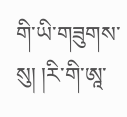གི་ཡི་གཟུགས་སུ། །རི་གི་ཨཱ་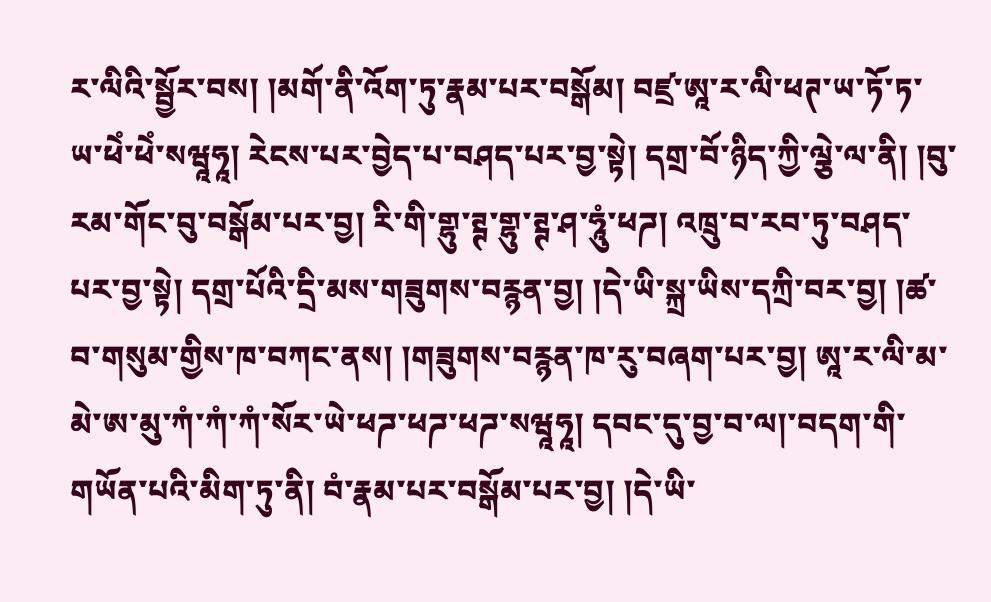ར་ལིའི་སྦྱོར་བས། །མགོ་ནི་འོག་ཏུ་རྣམ་པར་བསྒོམ། བཛྲ་ཨཱ་ར་ལི་ཕཊ་ཡ་ཏོ་ཏ་ཡ་ཕེཾ་ཕེཾ་སཝཱཧཱ། རེངས་པར་བྱེད་པ་བཤད་པར་བྱ་སྟེ། དགྲ་བོ་ཉིད་ཀྱི་ལྕེ་ལ་ནི། །བུ་རམ་གོང་བུ་བསྒོམ་པར་བྱ། རི་གི་གྷུ་ཊྚ་གྷུ་ཊྚ་ཤ་ཧཱུཾ་ཕཌ། འཁྲུ་བ་རབ་ཏུ་བཤད་པར་བྱ་སྟེ། དགྲ་པོའི་དྲི་མས་གཟུགས་བརྙན་བྱ། །དེ་ཡི་སྐྲ་ཡིས་དཀྲི་བར་བྱ། །ཚ་བ་གསུམ་གྱིས་ཁ་བཀང་ནས། །གཟུགས་བརྙན་ཁ་རུ་བཞག་པར་བྱ། ཨཱ་ར་ལི་མ་མེ་ཨ་མུ་ཀཾ་ཀཾ་ཀཾ་སོར་ཡེ་ཕཌ་ཕཌ་ཕཌ་སཝཱཧཱ། དབང་དུ་བྱ་བ་ལ།་བདག་གི་གཡོན་པའི་མིག་ཏུ་ནི། བཾ་རྣམ་པར་བསྒོམ་པར་བྱ། །དེ་ཡི་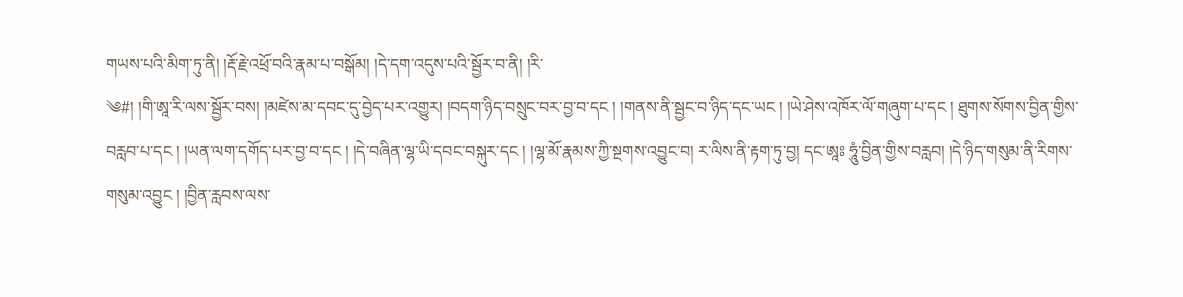གཡས་པའི་མིག་ཏུ་ནི། །རྡོ་རྗེ་འཕྲོ་བའི་རྣམ་པ་བསྒོམ། །དེ་དག་འདུས་པའི་སྦྱོར་བ་ནི། །རི་
༄#། །གི་ཨཱ་རི་ལས་སྦྱོར་བས། །མཛེས་མ་དབང་དུ་བྱེད་པར་འགྱུར། །བདག་ཉིད་བསྲུང་བར་བྱ་བ་དང ། །གནས་ནི་སྦྱང་བ་ཉིད་དང་ཡང ། །ཡེ་ཤེས་འཁོར་ལོ་གཞུག་པ་དང ། ཐུགས་སོགས་བྱིན་གྱིས་བརླབ་པ་དང ། །ཡན་ལག་དགོད་པར་བྱ་བ་དང ། །དེ་བཞིན་ལྷ་ཡི་དབང་བསྐུར་དང ། །ལྷ་མོ་རྣམས་ཀྱི་སྔགས་འབྱུང་བ། ར་ལིས་ནི་རྟག་ཏུ་བྱ། དང་ཨཱཿ ཧཱུཾ་བྱིན་གྱིས་བརླབ། །དེ་ཉིད་གསུམ་ནི་རིགས་གསུམ་འབྱུང ། །བྱིན་རླབས་ལས་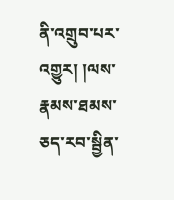ནི་འགྲུབ་པར་འགྱུར། །ལས་རྣམས་ཐམས་ཅད་རབ་སྦྱིན་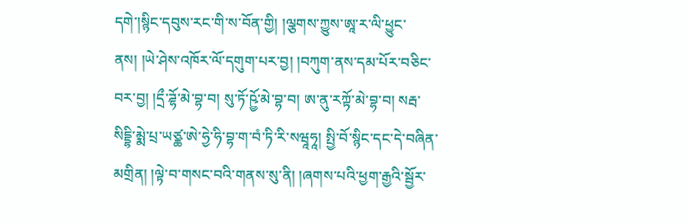དགེ་།སྙིང་དབུས་རང་གི་ས་བོན་གྱི། །ལྕགས་ཀྱུས་ཨཱ་ར་ལི་ཕྱུང་ནས། །ཡེ་ཤེས་འཁོར་ལོ་དགུག་པར་བྱ། །བཀུག་ནས་དམ་པོར་བཅིང་བར་བྱ། །དྲྀ་ཌྷོ་མེ་བྷ་བ། སུ་ཏོ་ཥྱོ་མེ་བྷ་བ། ཨ་ནུ་རཀྟོ་མེ་བྷ་བ། སརྦ་སིདྡྷི་མྨེ་པྲ་ཡཙྪ་ཨེ་ཧྱེ་ཧི་བྷ་ག་བཾ་ཏི་རི་སཝཱཧཱ། སྤྱི་བོ་སྙིང་དང་དེ་བཞིན་མགྲིན། །ལྟེ་བ་གསང་བའི་གནས་སུ་ནི། །ཞགས་པའི་ཕྱག་རྒྱའི་སྦྱོར་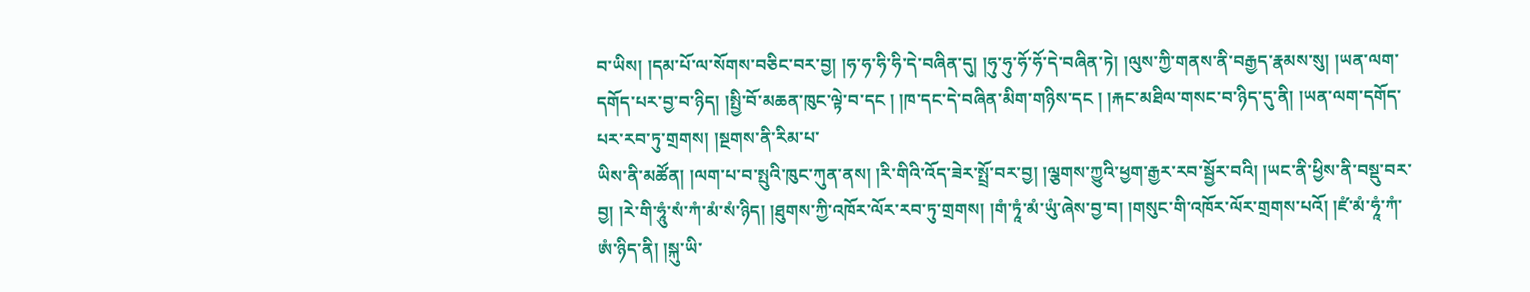བ་ཡིས། །དམ་པོ་ལ་སོགས་བཅིང་བར་བྱ། །ཧ་ཧ་ཧི་ཧི་དེ་བཞིན་དུ། །ཧུ་ཧུ་ཧོ་ཧོ་དེ་བཞིན་ཏེ། །ལུས་ཀྱི་གནས་ནི་བརྒྱད་རྣམས་སུ། །ཡན་ལག་དགོད་པར་བྱ་བ་ཉིད། །སྤྱི་བོ་མཆན་ཁུང་ལྟེ་བ་དང ། །ཁ་དང་དེ་བཞིན་མིག་གཉིས་དང ། །རྐང་མཐིལ་གསང་བ་ཉིད་དུ་ནི། །ཡན་ལག་དགོད་པར་རབ་ཏུ་གྲགས། །སྔགས་ནི་རིམ་པ་
ཡིས་ནི་མཚོན། །ལག་པ་བ་སྤུའི་ཁུང་ཀུན་ནས། །རི་གིའི་འོད་ཟེར་སྤྲོ་བར་བྱ། །ལྕགས་ཀྱུའི་ཕྱག་རྒྱར་རབ་སྦྱོར་བའི། །ཡང་ནི་ཕྱིས་ནི་བསྡུ་བར་བྱ། །རེ་གི་ཧཱུཾ་སཾ་ཀཾ་མཾ་སཾ་ཉིད། །ཐུགས་ཀྱི་འཁོར་ལོར་རབ་ཏུ་གྲགས། །གཾ་ཏཱཾ་མཾ་ཡུཾ་ཞེས་བྱ་བ། །གསུང་གི་འཁོར་ལོར་གྲགས་པའོ། །ཛཾ་མཾ་ཧཱཾ་ཀཾ་ཨཾ་ཉིད་ནི། །སྐུ་ཡི་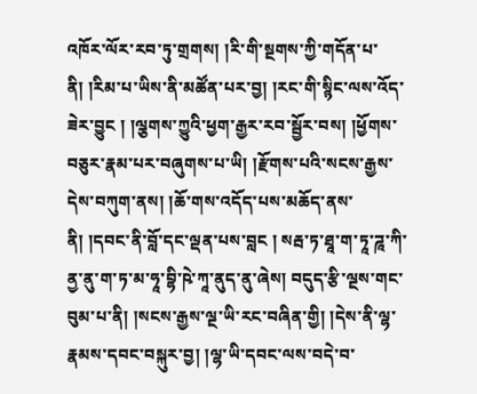འཁོར་ལོར་རབ་ཏུ་གྲགས། །རི་གི་སྔགས་ཀྱི་གདོན་པ་ནི། །རིམ་པ་ཡིས་ནི་མཚོན་པར་བྱ། །རང་གི་སྙིང་ལས་འོད་ཟེར་བྱུང ། །ལྕགས་ཀྱུའི་ཕྱག་རྒྱར་རབ་སྦྱོར་བས། །ཕྱོགས་བཅུར་རྣམ་པར་བཞུགས་པ་ཡི། །རྫོགས་པའི་སངས་རྒྱས་དེས་བཀུག་ནས། །ཆོ་གས་འདོད་པས་མཆོད་ནས་ནི། །དབང་ནི་བློ་དང་ལྡན་པས་བླང ། སརྦ་ཏ་ཐཱ་ག་ཏཱ་ཌཱ་ཀི་ནྱ་ནུ་ག་ཏ་མ་ཧཱ་བྷི་ཥེ་ཀཱ་ནུད་ནུ་ཞེས། བདུད་རྩི་ལྔས་གང་བུམ་པ་ནི། །སངས་རྒྱས་ལྔ་ཡི་རང་བཞིན་གྱི། །དེས་ནི་ལྷ་རྣམས་དབང་བསྐུར་བྱ། །ལྷ་ཡི་དབང་ལས་བདེ་བ་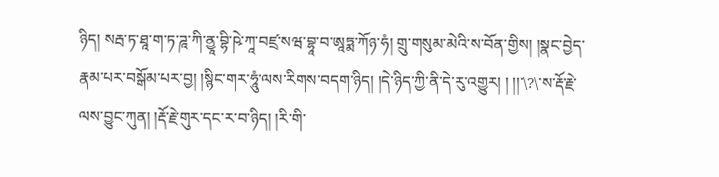ཉིད། སརྦ་ཏ་ཐཱ་ག་ཏ་ཌཱ་ཀི་ནྱཱ་བྷི་ཥེ་ཀཱ་བཛྲ་སཝ་བྷཱ་བ་ཨཱཏྨ་ཀོཉ་ཧཾ། གྲུ་གསུམ་མེའི་ས་བོན་གྱིས། །སྣང་བྱེད་རྣམ་པར་བསྒོམ་པར་བྱ། །སྙིང་གར་ཧཱུཾ་ལས་རིགས་བདག་ཉིད། །དེ་ཉིད་ཀྱི་ནི་དེ་རུ་འགྱུར། ། །།་\?\་ས་རྡོ་རྗེ་ལས་བྱུང་ཀུན། །རྡོ་རྗེ་གུར་དང་ར་བ་ཉིད། །རི་གི་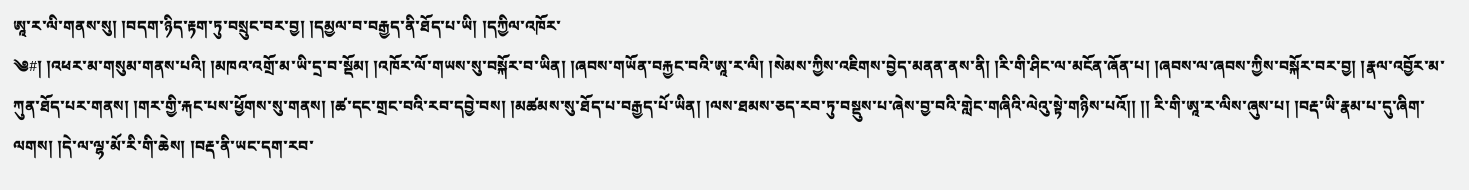ཨཱ་ར་ལི་གནས་སུ། །བདག་ཉིད་རྟག་ཏུ་བསྲུང་བར་བྱ། །དམྱལ་བ་བརྒྱད་ནི་ཐོད་པ་ཡི། །དཀྱིལ་འཁོར་
༄#། །འཕར་མ་གསུམ་གནས་པའི། །མཁའ་འགྲོ་མ་ཡི་དྲ་བ་སྡོམ། །འཁོར་ལོ་གཡས་སུ་བསྐོར་བ་ཡིན། །ཞབས་གཡོན་བརྐྱང་བའི་ཨཱ་ར་ལི། །སེམས་ཀྱིས་འཇིགས་བྱེད་མནན་ནས་ནི། །རི་གི་ཤིང་ལ་མངོན་ཞོན་པ། །ཞབས་ལ་ཞབས་ཀྱིས་བསྐོར་བར་བྱ། །རྣལ་འབྱོར་མ་ཀུན་ཐོད་པར་གནས། །གར་གྱི་རྐང་པས་ཕྱོགས་སུ་གནས། །ཚ་དང་གྲང་བའི་རབ་དབྱེ་བས། །མཚམས་སུ་ཐོད་པ་བརྒྱད་པོ་ཡིན། །ལས་ཐམས་ཅད་རབ་ཏུ་བསྡུས་པ་ཞེས་བྱ་བའི་གླེང་གཞིའི་ལེའུ་སྟེ་གཉིས་པའོ།། །། རི་གི་ཨཱ་ར་ལིས་ཞུས་པ། །བརྡ་ཡི་རྣམ་པ་དུ་ཞིག་ལགས། །དེ་ལ་ལྷ་མོ་རི་གི་ཆེས། །བརྡ་ནི་ཡང་དག་རབ་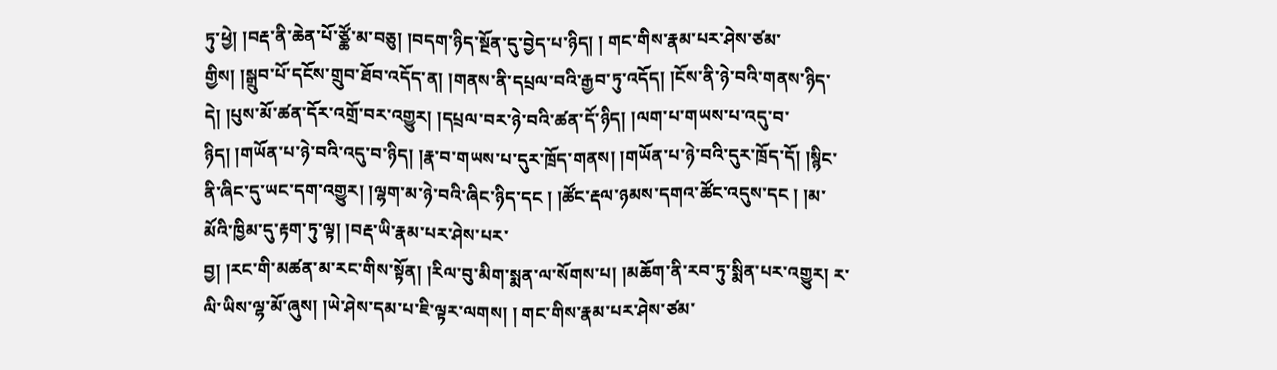ཏུ་ཕྱེ། །བརྡ་ནི་ཆེན་པོ་ཙྪོ་མ་བཅུ། །བདག་ཉིད་སྔོན་དུ་བྱེད་པ་ཉིད། ། གང་གིས་རྣམ་པར་ཤེས་ཙམ་གྱིས། །སྒྲུབ་པོ་དངོས་གྲུབ་ཐོབ་འདོད་ན། །གནས་ནི་དཔྲལ་བའི་རྒྱབ་ཏུ་འདོད། །ངོས་ནི་ཉེ་བའི་གནས་ཉིད་དེ། །པུས་མོ་ཚན་དོར་འགྲོ་བར་འགྱུར། །དཔྲལ་བར་ཉེ་བའི་ཚན་དོ་ཉིད། །ལག་པ་གཡས་པ་འདུ་བ་ཉིད། །གཡོན་པ་ཉེ་བའི་འདུ་བ་ཉིད། །རྣ་བ་གཡས་པ་དུར་ཁྲོད་གནས། །གཡོན་པ་ཉེ་བའི་དུར་ཁྲོད་དོ། །སྙིང་ནི་ཞིང་དུ་ཡང་དག་འགྱུར། །ལྷག་མ་ཉེ་བའི་ཞིང་ཉིད་དང ། །ཚོང་རྡལ་ཉམས་དགའ་ཚོང་འདུས་དང ། །མ་མོའི་ཁྱིམ་དུ་རྟག་ཏུ་ལྟ། །བརྡ་ཡི་རྣམ་པར་ཤེས་པར་
བྱ། །རང་གི་མཚན་མ་རང་གིས་སྟོན། །རིལ་བུ་མིག་སྨན་ལ་སོགས་པ། །མཆོག་ནི་རབ་ཏུ་སྨིན་པར་འགྱུར། ར་ལི་ཡིས་ལྷ་མོ་ཞུས། །ཡེ་ཤེས་དམ་པ་ཇི་ལྟར་ལགས། ། གང་གིས་རྣམ་པར་ཤེས་ཙམ་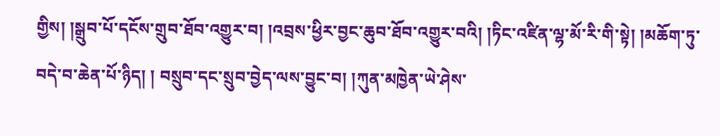གྱིས། །སྒྲུབ་པོ་དངོས་གྲུབ་ཐོབ་འགྱུར་བ། །འབྲས་ཕྱིར་བྱང་ཆུབ་ཐོབ་འགྱུར་བའི། །ཏིང་འཛིན་ལྷ་མོ་རི་གི་སྟེ། །མཆོག་ཏུ་བདེ་བ་ཆེན་པོ་ཉིད། ། བསྲུབ་དང་སྲུབ་བྱེད་ལས་བྱུང་བ། །ཀུན་མཁྱེན་ཡེ་ཤེས་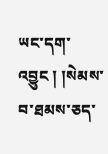ཡང་དག་འབྱུང ། །སེམས་བ་ཐམས་ཅད་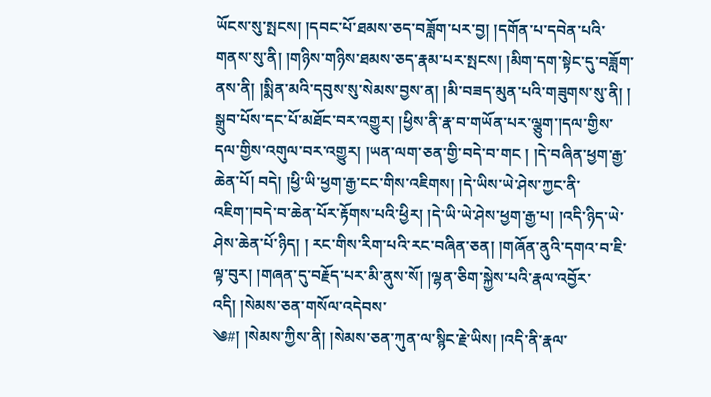ཡོངས་སུ་སྤངས། །དབང་པོ་ཐམས་ཅད་བཟློག་པར་བྱ། །དགོན་པ་དབེན་པའི་གནས་སུ་ནི། །གཉིས་གཉིས་ཐམས་ཅད་རྣམ་པར་སྤངས། །མིག་དག་སྟེང་དུ་བཟློག་ནས་ནི། །སྨིན་མའི་དབུས་སུ་སེམས་བྱས་ན། །མི་བཟད་མུན་པའི་གཟུགས་སུ་ནི། ། སྒྲུབ་པོས་དང་པོ་མཐོང་བར་འགྱུར། །ཕྱིས་ནི་རྣ་བ་གཡོན་པར་ལྕུག་།དལ་གྱིས་དལ་གྱིས་འགུལ་བར་འགྱུར། །ཡན་ལག་ཅན་གྱི་བདེ་བ་གང ། །དེ་བཞིན་ཕྱག་རྒྱ་ཆེན་པོ། བདེ། །ཕྱི་ཡི་ཕྱག་རྒྱ་ངང་གིས་འཇིགས། །དེ་ཡིས་ཡེ་ཤེས་ཀྱང་ནི་འཇིག་།བདེ་བ་ཆེན་པོར་རྟོགས་པའི་ཕྱིར། །དེ་ཡི་ཡེ་ཤེས་ཕྱག་རྒྱ་པ། །འདི་ཉིད་ཡེ་ཤེས་ཆེན་པོ་ཉིད། ། རང་གིས་རིག་པའི་རང་བཞིན་ཅན། །གཞོན་ནུའི་དགའ་བ་ཇི་ལྟ་བུར། །གཞན་དུ་བརྗོད་པར་མི་ནུས་སོ། །ལྷན་ཅིག་སྐྱེས་པའི་རྣལ་འབྱོར་འདི། །སེམས་ཅན་གསོལ་འདེབས་
༄#། །སེམས་ཀྱིས་ནི། །སེམས་ཅན་ཀུན་ལ་སྙིང་རྗེ་ཡིས། །འདི་ནི་རྣལ་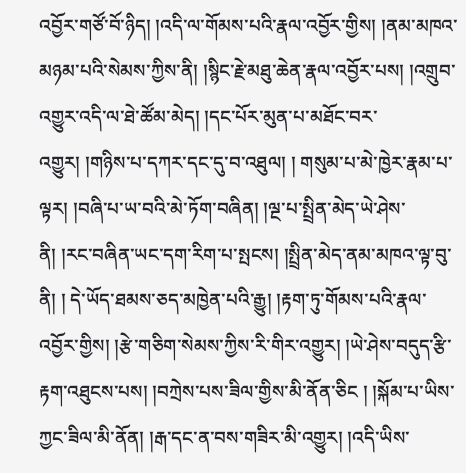འབྱོར་གཙོ་བོ་ཉིད། །འདི་ལ་གོམས་པའི་རྣལ་འབྱོར་གྱིས། །ནམ་མཁའ་མཉམ་པའི་སེམས་ཀྱིས་ནི། །སྙིང་རྗེ་མཐུ་ཆེན་རྣལ་འབྱོར་པས། །འགྲུབ་འགྱུར་འདི་ལ་ཐེ་ཚོམ་མེད། །དང་པོར་མུན་པ་མཐོང་བར་འགྱུར། །གཉིས་པ་དཀར་དང་དུ་བ་འཐུལ། ། གསུམ་པ་མེ་ཁྱེར་རྣམ་པ་ལྟར། །བཞི་པ་ཡ་བའི་མེ་ཏོག་བཞིན། །ལྔ་པ་སྤྲིན་མེད་ཡེ་ཤེས་ནི། །རང་བཞིན་ཡང་དག་རིག་པ་སྤངས། །སྤྲིན་མེད་ནམ་མཁའ་ལྟ་བུ་ནི། ། དེ་ཡོད་ཐམས་ཅད་མཁྱེན་པའི་རྒྱུ། །རྟག་ཏུ་གོམས་པའི་རྣལ་འབྱོར་གྱིས། །རྩེ་གཅིག་སེམས་ཀྱིས་རི་གིར་འགྱུར། །ཡེ་ཤེས་བདུད་རྩི་རྟག་འཐུངས་པས། །བཀྲེས་པས་ཟིལ་གྱིས་མི་ནོན་ཅིང ། །སྐོམ་པ་ཡིས་ཀྱང་ཟིལ་མི་ནོན། །རྒ་དང་ན་བས་གཟིར་མི་འགྱུར། །འདི་ཡིས་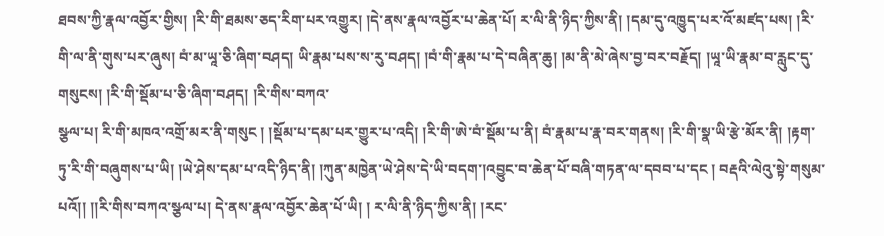ཐབས་ཀྱི་རྣལ་འབྱོར་གྱིས། །རི་གི་ཐམས་ཅད་རིག་པར་འགྱུར། །དེ་ནས་རྣལ་འབྱོར་པ་ཆེན་པོ། ར་ལི་ནི་ཉིད་ཀྱིས་ནི། །དམ་དུ་འཁྱུད་པར་འོ་མཛད་པས། །རི་གི་ལ་ནི་གུས་པར་ཞུས། བཾ་མ་ཡཱ་ཅི་ཞིག་བཤད། ཡི་རྣམ་པས་ས་རུ་བཤད། །བཾ་གི་རྣམ་པ་དེ་བཞིན་ཆུ། །མ་ནི་མེ་ཞེས་བྱ་བར་བརྗོད། །ཡཱ་ཡི་རྣམ་བ་རླུང་དུ་གསུངས། །རི་གི་སྡོམ་པ་ཅི་ཞིག་བཤད། །རི་གིས་བཀའ་
སྩལ་པ། རི་གི་མཁའ་འགྲོ་མར་ནི་གསུང ། །སྡོམ་པ་དམ་པར་གྱུར་པ་འདི། །རི་གི་ཨེ་བཾ་སྡོམ་པ་ནི། བཾ་རྣམ་པ་རྣ་བར་གནས། །རི་གི་སྣ་ཡི་རྩེ་མོར་ནི། །རྟག་ཏུ་རི་གི་བཞུགས་པ་ཡི། །ཡེ་ཤེས་དམ་པ་འདི་ཉིད་ནི། །ཀུན་མཁྱེན་ཡེ་ཤེས་དེ་ཡི་བདག་།འབྱུང་བ་ཆེན་པོ་བཞི་གཏན་ལ་དབབ་པ་དང ། བརྡའི་ལེའུ་སྟེ་གསུམ་པའོ།། །།རི་གིས་བཀའ་སྩལ་པ། དེ་ནས་རྣལ་འབྱོར་ཆེན་པོ་ཡི། ། ར་ལི་ནི་ཉིད་ཀྱིས་ནི། །རང་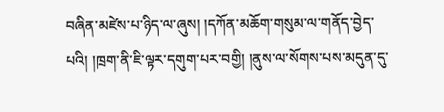བཞིན་མཛེས་པ་ཉིད་ལ་ཞུས། །དཀོན་མཆོག་གསུམ་ལ་གནོད་བྱེད་པའི། །ཁྲག་ནི་ཇི་ལྟར་དགུག་པར་བགྱི། །ནུས་ལ་སོགས་པས་མདུན་དུ་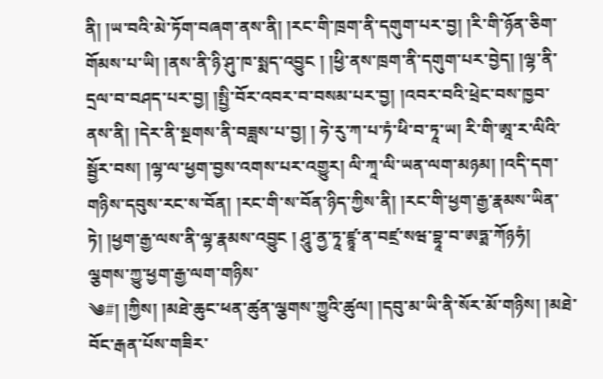ནི། །ཡ་བའི་མེ་ཏོག་བཞག་ནས་ནི། །རང་གི་ཁྲག་ནི་དགུག་པར་བྱ། །རི་གི་ཉོན་ཅིག་གོམས་པ་ཡི། །ནས་ནི་ཉི་ཤུ་ཁ་སྨད་འབྱུང ། །ཕྱི་ནས་ཁྲག་ནི་དགུག་པར་བྱེད། །ལྷ་ནི་དྲལ་བ་བཤད་པར་བྱ། །སྤྱི་བོར་འབར་བ་བསམ་པར་བྱ། །འབར་བའི་ཕྲེང་བས་ཁྱབ་ནས་ནི། །དེར་ནི་སྔགས་ནི་བཟླས་པ་བྱ། ། ཧེ་རུ་ཀ་པ་ཏཾ་ཕི་བ་ཏཱ་ཡ། རི་གི་ཨཱ་ར་ལིའི་སྦྱོར་བས། །ལྷ་ལ་ཕྱག་བྱས་འགས་པར་འགྱུར། ལི་ཀཱ་ལི་ཡན་ལག་མཉམ། །འདི་དག་གཉིས་དབུས་རང་ས་བོན། །རང་གི་ས་བོན་ཉིད་ཀྱིས་ནི། །རང་གི་ཕྱག་རྒྱ་རྣམས་ཡིན་ཏེ། །ཕྱག་རྒྱ་ལས་ནི་ལྷ་རྣམས་འབྱུང ། ཤཱུ་ནྱ་ཏཱ་ཛྙཱ་ན་བཛྲ་སཝ་བྷཱ་བ་ཨཏྨ་ཀོཉཧཾ། ལྕགས་ཀྱུ་ཕྱག་རྒྱ་ལག་གཉིས་
༄#། །ཀྱིས། །མཐེ་ཆུང་ཕན་ཚུན་ལྕགས་ཀྱུའི་ཚུལ། །དབུ་མ་ཡི་ནི་སོར་མོ་གཉིས། །མཐེ་བོང་རྒན་པོས་གཟིར་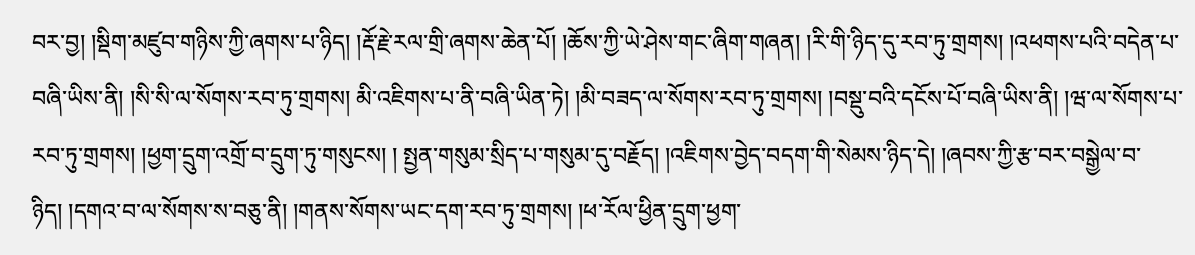བར་བྱ། །སྡིག་མཛུབ་གཉིས་ཀྱི་ཞགས་པ་ཉིད། །རྡོ་རྗེ་རལ་གྲི་ཞགས་ཆེན་པོ། །ཆོས་ཀྱི་ཡེ་ཤེས་གང་ཞིག་གཞན། །རི་གི་ཉིད་དུ་རབ་ཏུ་གྲགས། །འཕགས་པའི་བདེན་པ་བཞི་ཡིས་ནི། །སི་སི་ལ་སོགས་རབ་ཏུ་གྲགས། མི་འཇིགས་པ་ནི་བཞི་ཡིན་ཏེ། །མི་བཟད་ལ་སོགས་རབ་ཏུ་གྲགས། །བསྡུ་བའི་དངོས་པོ་བཞི་ཡིས་ནི། །ཝ་ལ་སོགས་པ་རབ་ཏུ་གྲགས། །ཕྱག་དྲུག་འགྲོ་བ་དྲུག་ཏུ་གསུངས། ། སྤྱན་གསུམ་སྲིད་པ་གསུམ་དུ་བརྗོད། །འཇིགས་བྱེད་བདག་གི་སེམས་ཉིད་དེ། །ཞབས་ཀྱི་རྩ་བར་བསྒྱེལ་བ་ཉིད། །དགའ་བ་ལ་སོགས་ས་བཅུ་ནི། །གནས་སོགས་ཡང་དག་རབ་ཏུ་གྲགས། །ཕ་རོལ་ཕྱིན་དྲུག་ཕྱག་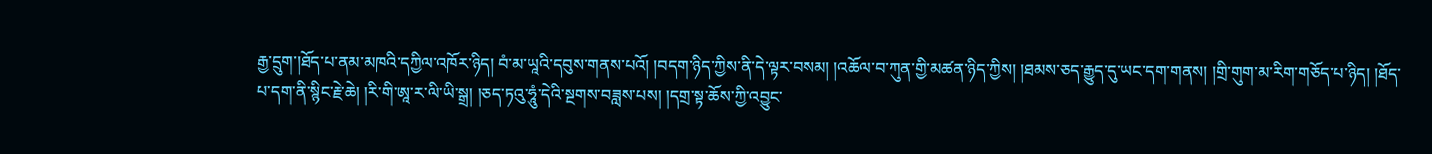རྒྱ་དྲུག་།ཐོད་པ་ནམ་མཁའི་དཀྱིལ་འཁོར་ཉིད། བཾ་མ་ཡཱའི་དབུས་གནས་པའོ། །བདག་ཉིད་ཀྱིས་ནི་དེ་ལྟར་བསམ། །འཆོལ་བ་ཀུན་གྱི་མཚན་ཉིད་ཀྱིས། །ཐམས་ཅད་རྒྱུད་དུ་ཡང་དག་གནས། །གྲི་གུག་མ་རིག་གཅོད་པ་ཉིད། །ཐོད་པ་དག་ནི་སྙིང་རྗེ་ཆེ། །རི་གི་ཨཱ་ར་ལི་ཡི་སྒྲ། །ཅད་ཏའུ་ཧཱུཾ་དེའི་སྔགས་བཟླས་པས། །དགྲ་སྟ་ཆོས་ཀྱི་འབྱུང་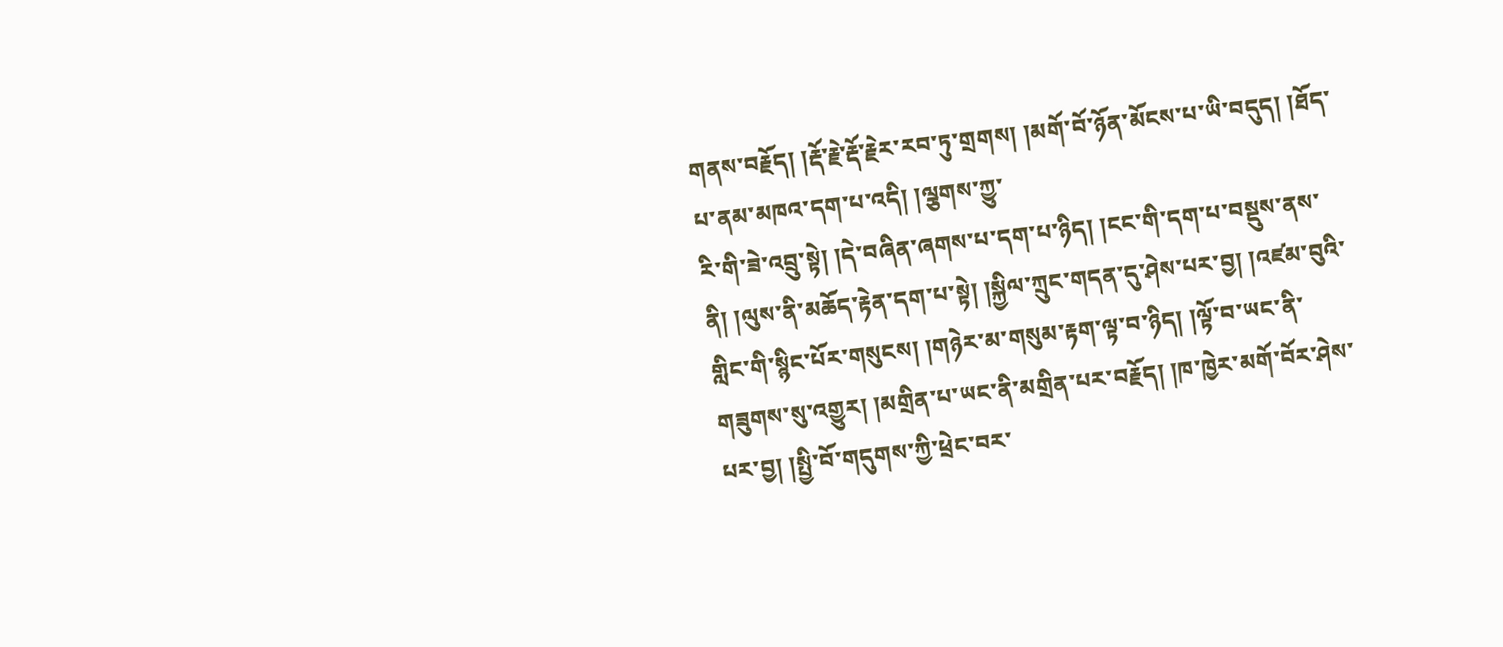གནས་བརྗོད། །རྡོ་རྗེ་རྡོ་རྗེར་རབ་ཏུ་གྲགས། །མགོ་བོ་ཉོན་མོངས་པ་ཡི་བདུད། །ཐོད་པ་ནམ་མཁའ་དག་པ་འདི། །ལྕགས་ཀྱུ་
རི་གི་ཟེ་འབྲུ་སྟེ། །དེ་བཞིན་ཞགས་པ་དག་པ་ཉིད། །ངང་གི་དག་པ་བསྡུས་ནས་ནི། །ལུས་ནི་མཆོད་རྟེན་དག་པ་སྟེ། །སྐྱིལ་ཀྲུང་གདན་དུ་ཤེས་པར་བྱ། །འཛམ་བུའི་གླིང་གི་སྙིང་པོར་གསུངས། །གཉེར་མ་གསུམ་རྟག་ལྟ་བ་ཉིད། །ལྟོ་བ་ཡང་ནི་གཟུགས་སུ་འགྱུར། །མགྲིན་པ་ཡང་ནི་མགྲིན་པར་བརྗོད། །ཁ་ཁྱེར་མགོ་བོར་ཤེས་པར་བྱ། །སྤྱི་བོ་གདུགས་ཀྱི་ཕྲེང་བར་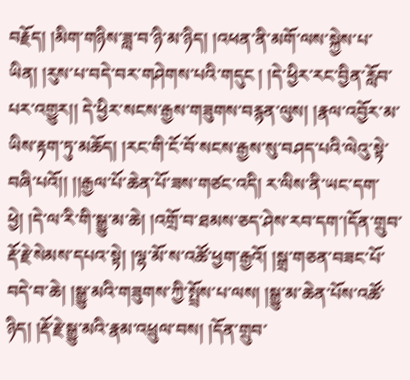བརྗོད། །མིག་གཉིས་ཟླ་བ་ཉི་མ་ཉིད། །འཕན་ནི་མགོ་ལས་སྐྱེས་པ་ཡིན། །རུས་པ་བདེ་བར་གཤེགས་པའི་གདུང ། །དེ་ཕྱིར་རང་བྱིན་རློབ་པར་འགྱུར།། དེ་ཕྱིར་སངས་རྒྱས་གཟུགས་བརྙན་ལུས། །རྣལ་འབྱོར་མ་ཡིས་རྟག་ཏུ་མཆོད། །རང་གི་ངོ་བོ་སངས་རྒྱས་སུ་བཤད་པའི་ལེའུ་སྟེ་བཞི་པའོ།། །།རྒྱལ་པོ་ཆེན་པོ་ཟས་གཙང་འདི། ར་ལིས་ནི་ཡང་དག་ཕྱེ། །དེ་ལ་རི་གི་སྒྱུ་མ་ཆེ། །འགྲོ་བ་ཐམས་ཅད་ཤེས་རབ་དག་།དོན་གྲུབ་རྡོ་རྗེ་སེམས་དཔའ་སྟེ། །ལྷ་མོ་ས་འཚོ་ཕྱག་རྒྱའོ། །སྒྲ་གཅན་བཟང་པོ་བདེ་བ་ཆེ། །སྒྱུ་མའི་གཟུགས་ཀྱི་སྤྲོས་པ་ལས། །སྒྱུ་མ་ཆེན་པོས་འཚོ་ཉིད། །རྡོ་རྗེ་སྒྱུ་མའི་རྣམ་འཕྲུལ་བས། །དོན་གྲུབ་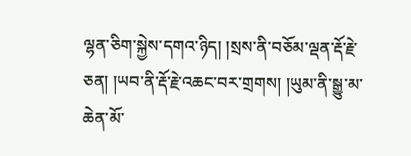ལྷན་ཅིག་སྐྱེས་དགའ་ཉིད། །སྲས་ནི་བཅོམ་ལྡན་རྡོ་རྗེ་ཅན། །ཡབ་ནི་རྡོ་རྗེ་འཆང་བར་གྲགས། །ཡུམ་ནི་སྒྱུ་མ་ཆེན་མོ་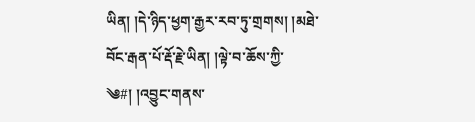ཡིན། །དེ་ཉིད་ཕྱག་རྒྱར་རབ་ཏུ་གྲགས། །མཐེ་བོང་རྒན་པོ་རྡོ་རྗེ་ཡིན། །ལྟེ་བ་ཆོས་ཀྱི་
༄#། །འབྱུང་གནས་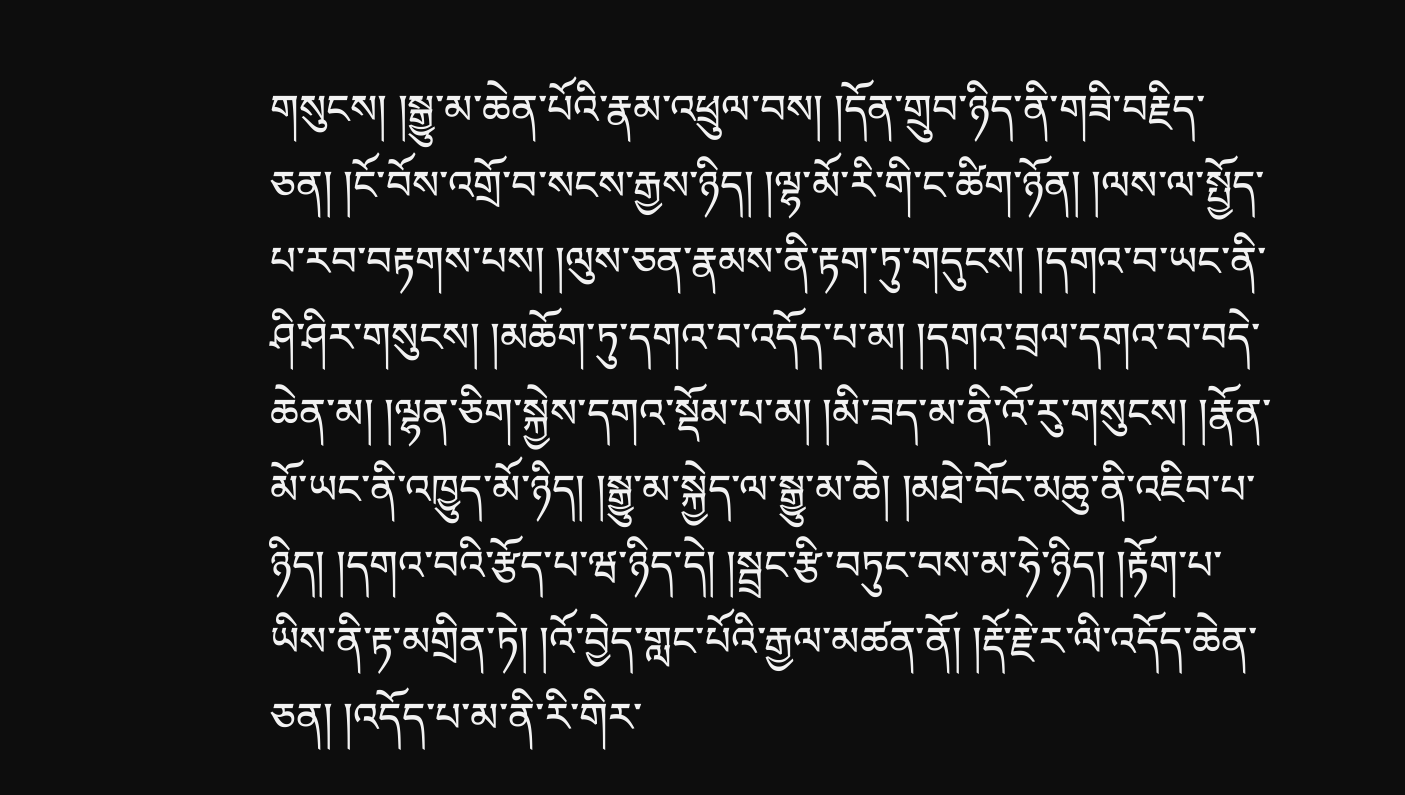གསུངས། །སྒྱུ་མ་ཆེན་པོའི་རྣམ་འཕྲུལ་བས། །དོན་གྲུབ་ཉིད་ནི་གཟི་བརྗིད་ཅན། །ངོ་བོས་འགྲོ་བ་སངས་རྒྱས་ཉིད། །ལྷ་མོ་རི་གི་ང་ཚིག་ཉོན། །ལས་ལ་སྤྱོད་པ་རབ་བརྟགས་པས། །ལུས་ཅན་རྣམས་ནི་རྟག་ཏུ་གདུངས། །དགའ་བ་ཡང་ནི་ཤི་ཤིར་གསུངས། །མཆོག་ཏུ་དགའ་བ་འདོད་པ་མ། །དགའ་བྲལ་དགའ་བ་བདེ་ཆེན་མ། །ལྷན་ཅིག་སྐྱེས་དགའ་སྡོམ་པ་མ། །མི་ཟད་མ་ནི་འོ་རུ་གསུངས། །རྣོན་མོ་ཡང་ནི་འཁྱུད་མོ་ཉིད། །སྒྱུ་མ་སྐྱེད་ལ་སྒྱུ་མ་ཆེ། །མཐེ་བོང་མཆུ་ནི་འཇིབ་པ་ཉིད། །དགའ་བའི་རྩོད་པ་ཝ་ཉིད་དེ། །སྦྲང་རྩི་བཏུང་བས་མ་ཧེ་ཉིད། །རྟོག་པ་ཡིས་ནི་རྟ་མགྲིན་ཏེ། །འོ་བྱེད་གླང་པོའི་རྒྱལ་མཚན་ནོ། །རྡོ་རྗེ་ར་ལི་འདོད་ཆེན་ཅན། །འདོད་པ་མ་ནི་རི་གིར་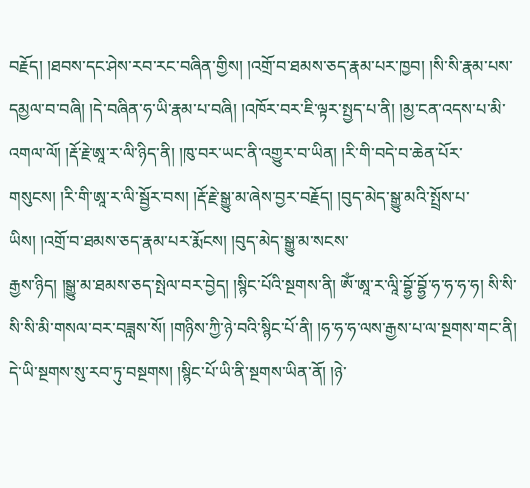བརྗོད། །ཐབས་དང་ཤེས་རབ་རང་བཞིན་གྱིས། །འགྲོ་བ་ཐམས་ཅད་རྣམ་པར་ཁྱབ། །སི་སི་རྣམ་པས་དམྱལ་བ་བཞི། །དེ་བཞིན་ཧ་ཡི་རྣམ་པ་བཞི། །འཁོར་བར་ཇི་ལྟར་སྤྱད་པ་ནི། །མྱ་ངན་འདས་པ་མི་འགལ་ལོ། །རྡོ་རྗེ་ཨཱ་ར་ལི་ཉིད་ནི། །ཁུ་བར་ཡང་ནི་འགྱུར་བ་ཡིན། །རི་གི་བདེ་བ་ཆེན་པོར་གསུངས། །རི་གི་ཨཱ་ར་ལི་སྦྱོར་བས། །རྡོ་རྗེ་སྒྱུ་མ་ཞེས་བྱར་བརྗོད། །བུད་མེད་སྒྱུ་མའི་སྤྲོས་པ་ཡིས། །འགྲོ་བ་ཐམས་ཅད་རྣམ་པར་རྨོངས། །བུད་མེད་སྒྱུ་མ་སངས་
རྒྱས་ཉིད། །སྒྱུ་མ་ཐམས་ཅད་སྤེལ་བར་བྱེད། །སྙིང་པོའི་སྔགས་ནི། ཨོཾ་ཨཱ་ར་ལཱི་བྷྱོ་བྷྱོ་ཧ་ཧ་ཧ་ཧ། སི་སི་སི་སི་མི་གསལ་བར་བཟླས་སོ། །གཉིས་ཀྱི་ཉེ་བའི་སྙིང་པོ་ནི། །ཧ་ཧ་ཧ་ལས་རྒྱས་པ་ལ་སྔགས་གང་ནི། དེ་ཡི་སྔགས་སུ་རབ་ཏུ་བསྔགས། །སྙིང་པོ་ཡི་ནི་སྔགས་ཡིན་ནོ། །ཉེ་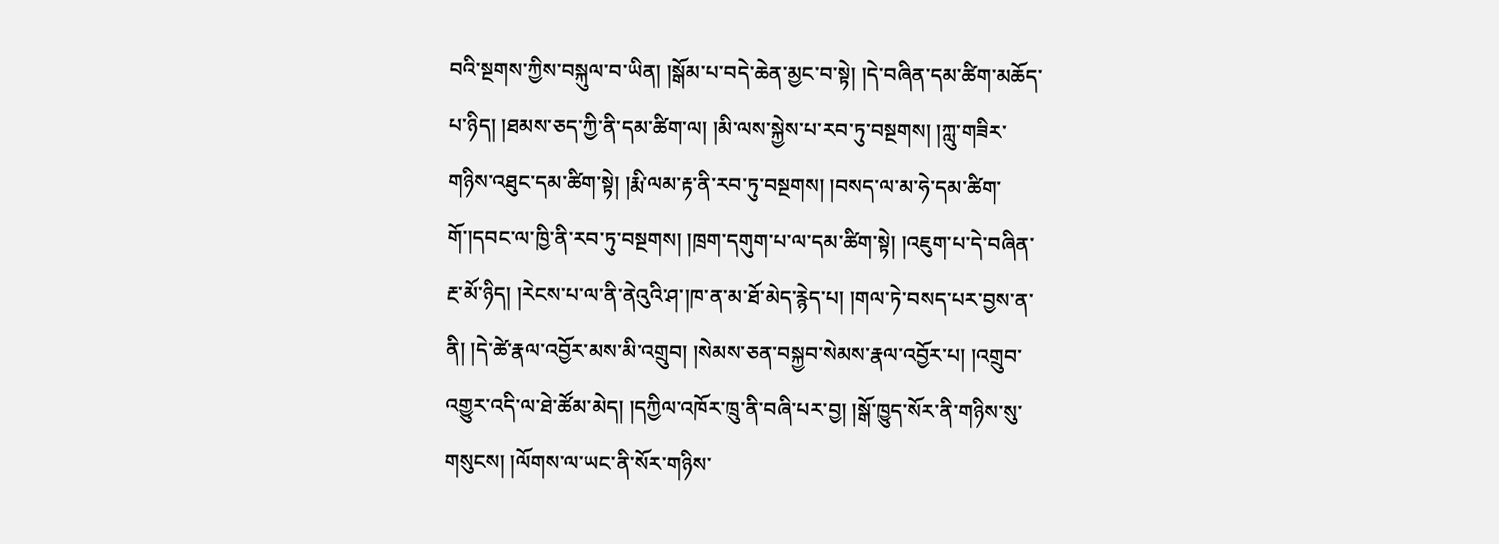བའི་སྔགས་ཀྱིས་བསྐུལ་བ་ཡིན། །སྒོམ་པ་བདེ་ཆེན་མྱང་བ་སྟེ། །དེ་བཞིན་དམ་ཚིག་མཆོད་པ་ཉིད། །ཐམས་ཅད་ཀྱི་ནི་དམ་ཚིག་ལ། །མི་ལས་སྐྱེས་པ་རབ་ཏུ་བསྔགས། །ཀླུ་གཟིར་གཉིས་འཐུང་དམ་ཚིག་སྟེ། །རྨི་ལམ་རྟ་ནི་རབ་ཏུ་བསྔགས། །བསད་ལ་མ་ཧེ་དམ་ཚིག་གོ་།དབང་ལ་ཁྱི་ནི་རབ་ཏུ་བསྔགས། །ཁྲག་དགུག་པ་ལ་དམ་ཚིག་སྟེ། །འཇུག་པ་དེ་བཞིན་རྔ་མོ་ཉིད། །རེངས་པ་ལ་ནི་ནེའུའི་ཤ་།ཁ་ན་མ་ཐོ་མེད་རྙེད་པ། །གལ་ཏེ་བསད་པར་བྱས་ན་ནི། །དེ་ཚེ་རྣལ་འབྱོར་མས་མི་འགྲུབ། །སེམས་ཅན་བསྐྱབ་སེམས་རྣལ་འབྱོར་པ། །འགྲུབ་འགྱུར་འདི་ལ་ཐེ་ཚོམ་མེད། །དཀྱིལ་འཁོར་ཁྲུ་ནི་བཞི་པར་བྱ། །སྒོ་ཁྱུད་སོར་ནི་གཉིས་སུ་གསུངས། །ལོགས་ལ་ཡང་ནི་སོར་གཉིས་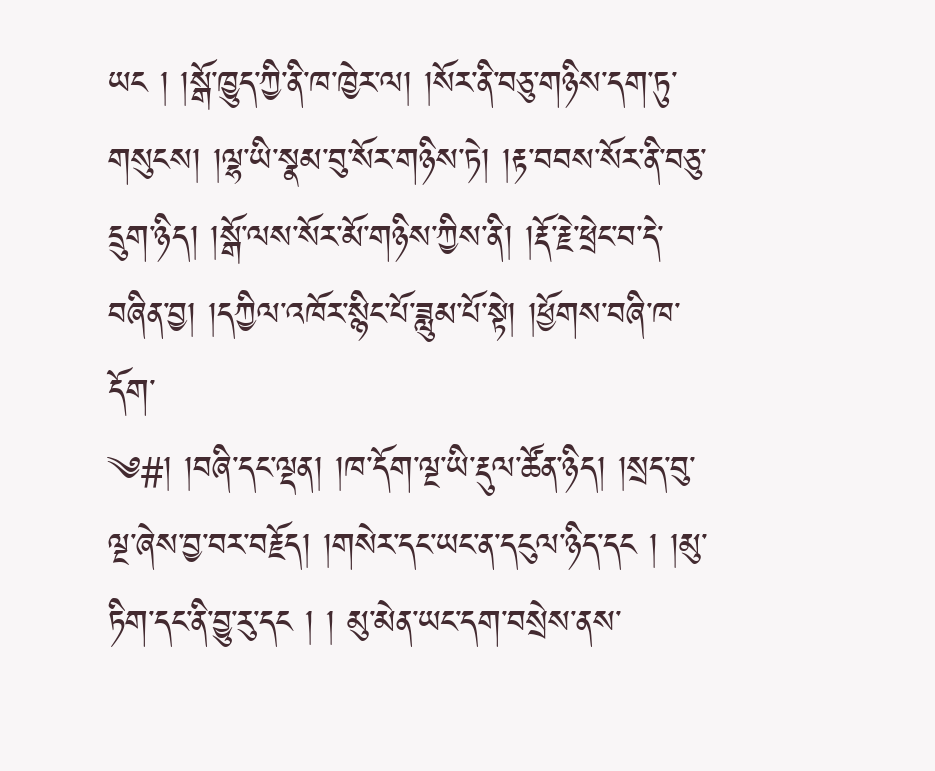ཡང ། །སྒོ་ཁྱུད་ཀྱི་ནི་ཁ་ཁྱེར་ལ། །སོར་ནི་བཅུ་གཉིས་དག་ཏུ་གསུངས། །ལྷ་ཡི་སྣམ་བུ་སོར་གཉིས་ཏེ། །རྟ་བབས་སོར་ནི་བཅུ་དྲུག་ཉིད། །སྒོ་ལས་སོར་མོ་གཉིས་ཀྱིས་ནི། །རྡོ་རྗེ་ཕྲེང་བ་དེ་བཞིན་བྱ། །དཀྱིལ་འཁོར་སྙིང་པོ་ཟླུམ་པོ་སྟེ། །ཕྱོགས་བཞི་ཁ་དོག་
༄#། །བཞི་དང་ལྡན། །ཁ་དོག་ལྔ་ཡི་རྡུལ་ཚོན་ཉིད། །སྲད་བུ་ལྔ་ཞེས་བྱ་བར་བརྗོད། །གསེར་དང་ཡང་ན་དངུལ་ཉིད་དང ། །མུ་ཏིག་དང་ནི་བྱུ་རུ་དང ། ། མུ་མེན་ཡང་དག་བསྲེས་ནས་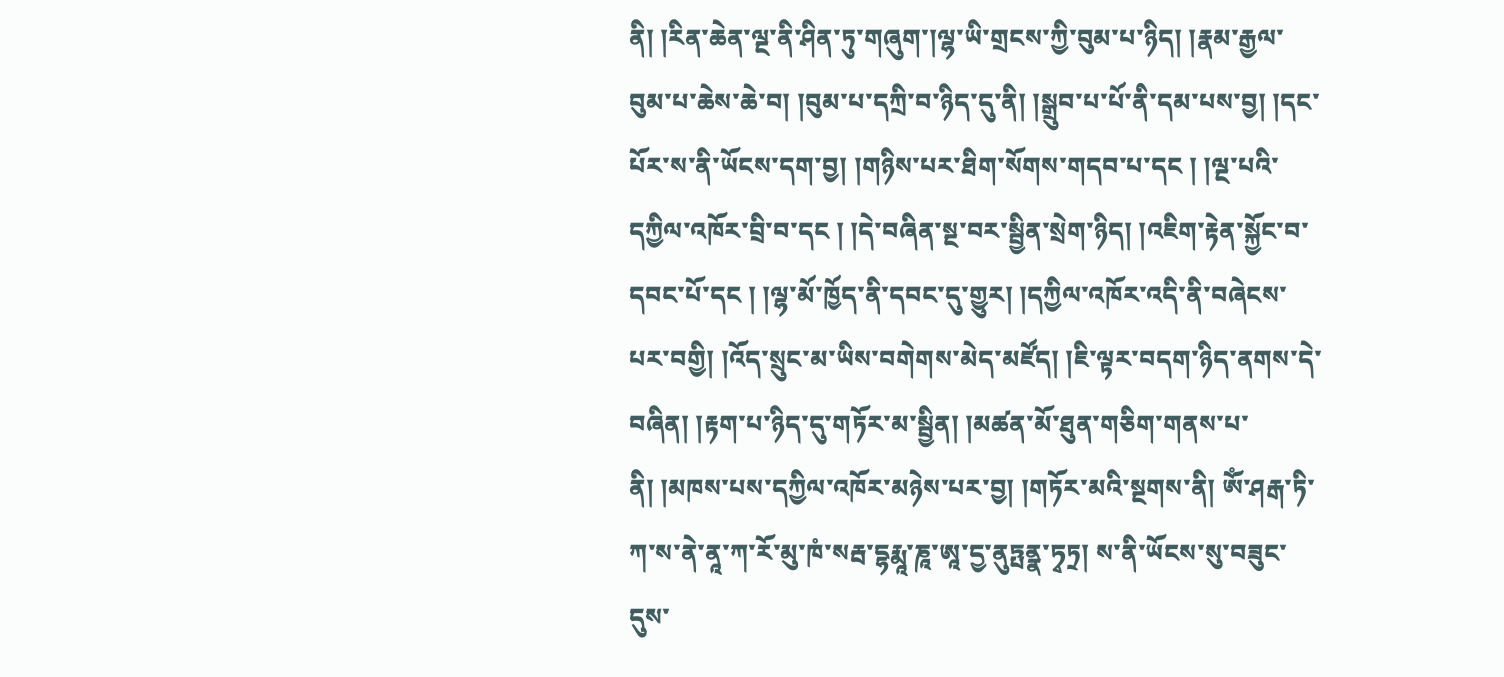ནི། །རིན་ཆེན་ལྔ་ནི་ཤིན་ཏུ་གཞུག་།ལྷ་ཡི་གྲངས་ཀྱི་བུམ་པ་ཉིད། །རྣམ་རྒྱལ་བུམ་པ་ཆེས་ཆེ་བ། །བུམ་པ་དཀྲི་བ་ཉིད་དུ་ནི། །སྒྲུབ་པ་པོ་ནི་དམ་པས་བྱ། །དང་པོར་ས་ནི་ཡོངས་དག་བྱ། །གཉིས་པར་ཐིག་སོགས་གདབ་པ་དང ། །ལྔ་པའི་དཀྱིལ་འཁོར་བྲི་བ་དང ། །དེ་བཞིན་སྔ་བར་སྦྱིན་སྲེག་ཉིད། །འཇིག་རྟེན་སྐྱོང་བ་དབང་པོ་དང ། །ལྷ་མོ་ཁྱོད་ནི་དབང་དུ་གྱུར། །དཀྱིལ་འཁོར་འདི་ནི་བཞེངས་པར་བགྱི། །འོད་སྲུང་མ་ཡིས་བགེགས་མེད་མཛོད། །ཇི་ལྟར་བདག་ཉིད་ནགས་དེ་བཞིན། །རྟག་པ་ཉིད་དུ་གཏོར་མ་སྦྱིན། །མཚན་མོ་ཐུན་གཅིག་གནས་པ་ནི། །མཁས་པས་དཀྱིལ་འཁོར་མཉེས་པར་བྱ། །གཏོར་མའི་སྔགས་ནི། ཨོཾ་ཤརྒ་ཏི་ཀ་ས་ནེ་ནཱ་ཀ་རོ་མུ་ཁཾ་སརྦ་དྷརྨཱ་ཎཱ་ཨཱ་དྱ་ནུཏྤནྣ་ཏྭཏྲ། ས་ནི་ཡོངས་སུ་བཟུང་དུས་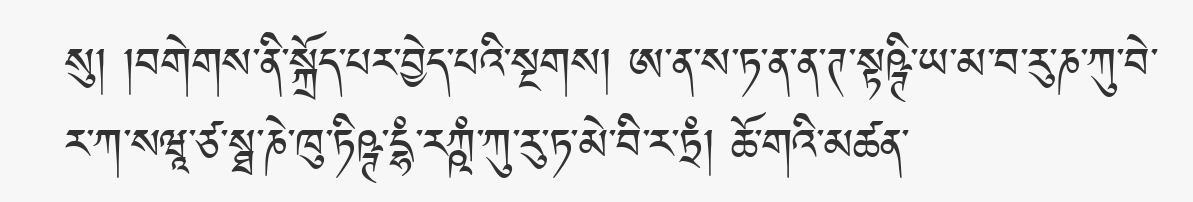སུ། །བགེགས་ནི་སྐྲོད་པར་བྱེད་པའི་སྔགས། ཨ་ན་ས་ཏ་ན་ན་ཊ་སྟཥྚི་ཡ་མ་བ་རུ་ཎ་ཀུ་བེ་ར་ཀ་སཝཱ་ཙ་སྠ་ཎེ་ཁུ་ཏིཥྚ་དྷཾ་རཀྵཾ་ཀུ་རུ་ཏ་མེ་བི་ར་ཏྲཾ། ཆོ་གའི་མཚན་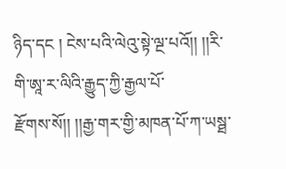ཉིད་དང ། ངེས་པའི་ལེའུ་སྟེ་ལྔ་པའོ།། །།རི་གི་ཨཱ་ར་ལིའི་རྒྱུད་ཀྱི་རྒྱལ་པོ་
རྫོགས་སོ།། །།རྒྱ་གར་གྱི་མཁན་པོ་ཀ་ཡསྠ་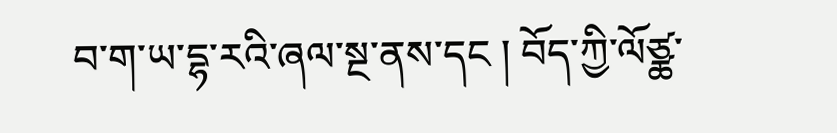བ་ག་ཡ་དྷ་རའི་ཞལ་སྔ་ནས་དང ། བོད་ཀྱི་ལོཙྪ་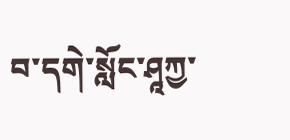བ་དགེ་སློང་ཤཱཀྱ་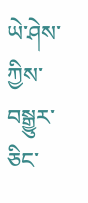ཡེ་ཤེས་ཀྱིས་བསྒྱུར་ཅིང་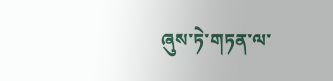ཞུས་ཏེ་གཏན་ལ་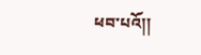ཕབ་པའོ།།